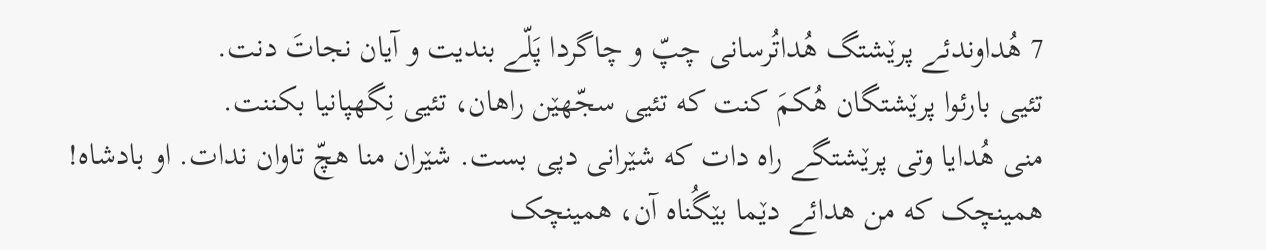7 هُداوندئے پرێشتگ هُداتُرسانی چپّ و چاگردا پَلّے بندیت و آیان نجاتَ دنت.
تئیی بارئوا پرێشتگان هُکمَ کنت که تئیی سجّهێن راهان، تئیی نِگهپانیا بکننت.
منی هُدایا وتی پرێشتگے راه دات که شێرانی دپی بست. شێران منا هچّ تاوان ندات. او بادشاه! همینچک که من هدائے دێما بێگُناه آن، همینچک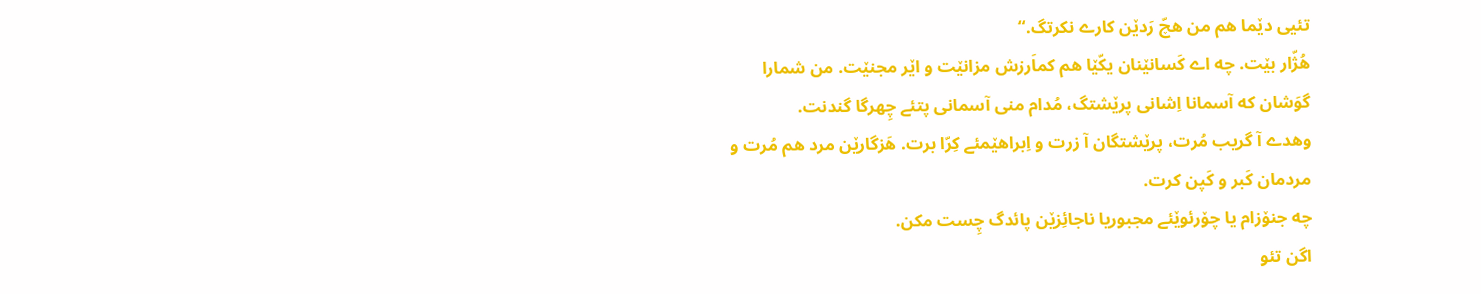تئیی دێما هم من هچّ رَدێن کارے نکرتگ.“
هُژّار بێت. چه اے کَسانێنان یکّێا هم کماَرزش مزانێت و اێر مجنێت. من شمارا گوَشان که آسمانا اِشانی پرێشتگ، مُدام منی آسمانی پتئے چِهرگا گندنت.
وهدے آ گریب مُرت، پرێشتگان آ زرت و اِبراهێمئے کِرّا برت. هَزگارێن مرد هم مُرت و مردمان کَبر و کَپن کرت.
چه جنۆزام یا چۆرئوێئے مجبوریا ناجائِزێن پائدگ چِست مکن.
اگن تئو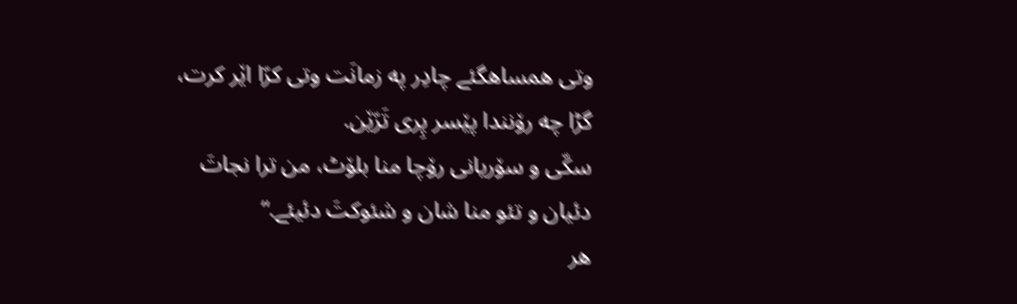وتی همساهگئے چادِر په زمانَت وتی کرّا اێر کرت، گڑا چه رۆنندا پێسر پِری تَرّێن.
سکّی و سۆریانی رۆچا منا بلۆٹ، من ترا نجاتَ دئیان و تئو منا شان و شئوکتَ دئیئے.“
هر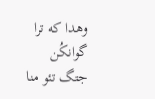وهدا که ترا گوانکُن جتگ تئو منا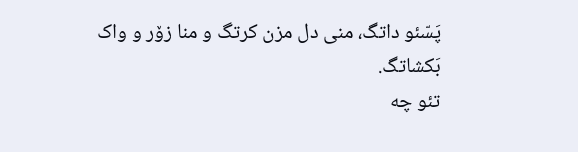پَسّئو داتگ، منی دل مزن کرتگ و منا زۆر و واک بَکشاتگ.
تئو چه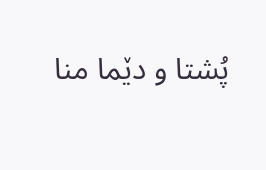پُشتا و دێما منا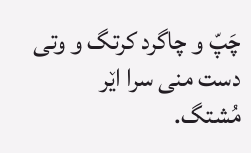چَپّ و چاگرد کرتگ و وتی دست منی سرا اێر مُشتگ.